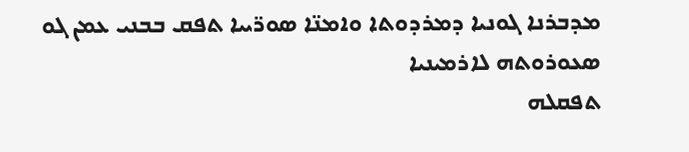ܡܕܒܪܢܐ ܓܘܢܝܐ ܕܡܪܕܘܬܐ ܘܐܡܢ̈ܐ ܣܘܪ̈ܝܝܐ ܬܦܩ ܒܒܢܝ ܥܡܢ ܓܘ ܣܥܘܪܘܬܗ ܠܐܪܡܝܢܝܐ
ܬܦܩܠܗ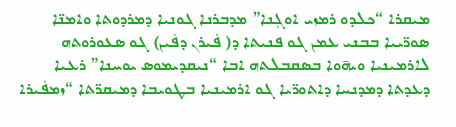ܡܝܩܪܐ “ܟܠܕܘ ܪܡܙܝ ܐܘܓܼܢܐ” ܡܕܒܪܢܐ ܓܘܢܝܐ ܕܡܪܕܘܬܐ ܘܐܡܢ̈ܐ ܣܘܪ̈ܝܝܐ ܒܒܢܝ ܥܡܢ ܓܘ ܦܢܝܬܐ ܕ( ܦܿܝܪܢ ܕܦܿܝܢ) ܓܘ ܣܥܘܪܘܬܗ ܠܐܪܡܝܢܝܐ ܘܝܗ̄ܘܐ ܒܣܩܒܠܬܗ ܐܒܐ “ܢܝܩܕܝܡܘܣ ܝܘܚܢܐ” ܪܥܝܐ ܕܥܕܬܐ ܕܡܕܢܚܐ ܕܐܬܘܪ̈ܝܐ ܓܘ ܐܪܡܝܢܝܐ ܒܛܘܝܒܐ ܕܡܝܩܪ̈ܬܐ “ܙܡܦܿܝܪܐ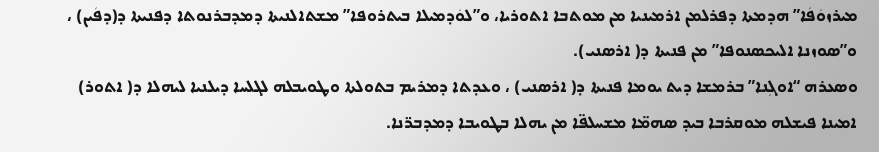ܡܝܪܙܘܿܦܿܐ” ܗܕܡܬܐ ܕܦܪܠܡܢ ܐܪܡܝܢܝܐ ܡܢ ܡܘܬܒܐ ܐܬܘܪܝܐ، ܘ”ܠܘܿܕܡܝܠܐ ܒܝܬܪܘܦܐ” ܡܫܬܐܠܢܝܬܐ ܕܡܕܒܪܢܘܬܐ ܕܦܢܝܬܐ ܕ(ܕܦܿܝܢ) ، ܘ”ܣܘܙܢܐ ܐܠܝܟܣܢܘܦܐ” ܡܢ ܦܢܝܬܐ ܕ( ܐܪܣܢܝ).
ܘܣܥܪܗ “ܐܘܓܼܢܐ” ܒܪܡܫܐ ܕܝܬ ܝܘܡܐ ܦܢܝܬܐ ܕ( ܐܪܣܢܝ) ، ܘܥܕܬܐ ܕܡܪܝܡ ܒܬܘܠܬܐ ܘܛܘܝܒܠܗ ܠܓܠܚܐ ܕܝܠܢܝܐ ܠܝܗܠܐ ܕ( ܐܬܘܪ) ܐܡܝܢܐ ܦܝܫܠܗ ܡܘܩܪܒܐ ܒܝܕ ܣܗܡ̈ܐ ܡܫܚܠܦ̈ܐ ܡܢ ܝܗܠܐ ܒܛܘܝܒܐ ܕܡܕܒܪ̈ܢܐ.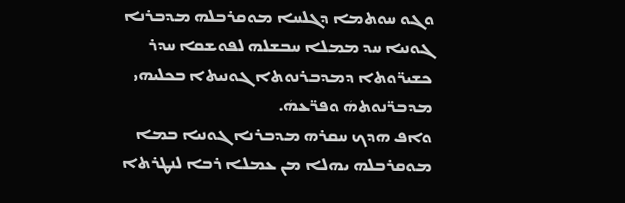ܘܓܘ ܚܘܬܡܐ ܕܓܠܚܐ ܡܘܩܪܒܠܗ ܡܕܒܪܢܐ ܓܘܢܝܐ ܚܕ ܡܡܠܐ ܚܒܫܠܗ ܠܦܘܫܩܐ ܚܕܪ ܟܫܝܪ̈ܘܬܐ ܕܡܕܒܪܢܘܬܐ ܓܘܢܝܬܐ ܒܟܠܝܗܝ ܡܕܒܪ̈ܢܘܬܗܿ ܘܦܪ̈ܥܗܿ.
ܘܐܦ ܗܕܟ ܚܩܪܗ ܡܕܒܪܢܐ ܓܘܢܝܐ ܒܡܐ ܡܘܩܪܒܠܗ ܝܗܠܐ ܡܢ ܥܡܠܐ ܪܒܐ ܠܢܛܪܬܐ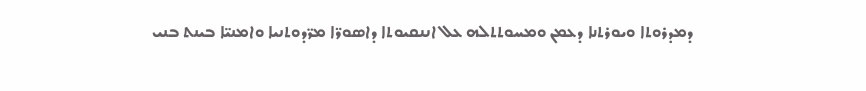ܕܡܕܪܘܬܐ ܘܝܘܪܬܢܐ ܕܥܡܢ ܘܡܚܘܬܬܠܗ ܥܠ ܐܢܢܩܝܘܬܐ ܕܐܣܘܪ̈ܐ ܡܪ̈ܕܘܬܢܝܐ ܘܐܡܢܝ̈ܐ ܒܝܢܬ ܒܢܝ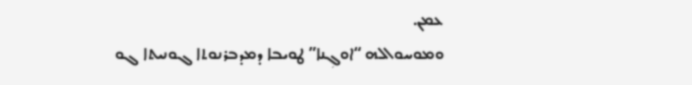ܥܡܢ.
ܘܡܘܚܘܐܠܗ “ܐܘܓܼܢܐ” ܛܘܝܒܐ ܕܡܕܒܪܢܘܬܐ ܓܘܢܝܬܐ ܓܘ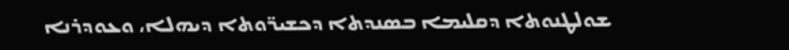ܫܘܠܛܢܘܬܐ ܕܩܠܝܡܐ ܒܣܢܕܬܐ ܕܟܫܝܪ̈ܘܬܐ ܕܝܗܠܐ، ܘܥܘܕܪܢܐ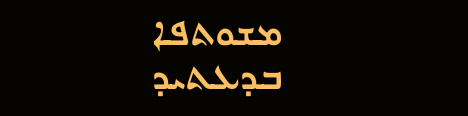ܡܫܘܬܦܐ ܒܕܥܬܝܕ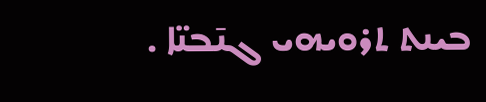ܒܝܢܬ ܬܪܘܝܗܝ ܓܢ̄ܒܢ̈ܐ .